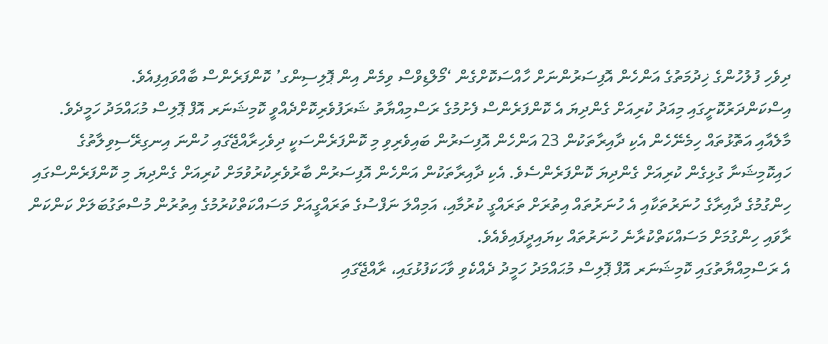ދިވެހި ފުލުހުންގެ ޚިދުމަތުގެ އަންހެން އޮފިސަރުންނަށް ހާއްސަކޮށްގެން ‘މޯލްޑިވްސް ވިމެން އިން ޕޮލިސިންގ’ ކޮންފަރެންސް ބާއްވައިފިއެވެ.
އިސްކަންދަރުކޮށީގައި މިއަދު ކުރިއަށް ގެންދިޔަ އެ ކޮންފަރެންސް ފެށުމުގެ ރަސްމިއްޔާތު ޝަރަފުވެރިކޮށްދެއްވީ ކޮމިޝަނަރ އޮފް ޕޮލިސް މުޙައްމަދު ހަމީދެވެ.
މާލެއާއި އަތޮޅުތައް ހިމެނޭހެން އެކި ދާއިރާތަކުން 23 އަންހެން އޮފިސަރުން ބައިވެރިވި މި ކޮންފަރެންސަކީ ދިވެހިރާއްޖޭގައި ހުންނަ އިނގިރޭސިވިލާތުގެ ހައިކޮމިޝަނާ ގުޅިގެން ކުރިއަށް ގެންދިޔަ ކޮންފަރެންސެވެ. އެކި ދާއިރާތަކުން އަންހެން އޮފިސަރުން ބާރުވެރިކުރުވުމަށް ކުރިއަށް ގެންދިޔަ މި ކޮންފަރެންސްގައި ހިންގުމުގެ ދާއިރާގެ ހުނަރުތަކާއި އެ ހުނަރުތައް އިތުރަށް ތަރައްގީ ކުރުމާއި، އަމިއްލަ ނަފްސުގެ ތަރައްގީއަށް މަސައްކަތްކުރުމުގެ އިތުރުން މުސްތަގުބަލަށް ކަންކަން ރާވައި ހިންގުމަށް މަސައްކަތްކުރާނެ ހުނަރުތައް ކިޔައިދީފައިވެއެވެ.
އެ ރަސްމިއްޔާތުގައި ކޮމިޝަނަރ އޮފް ޕޮލިސް މުޙައްމަދު ހަމީދު ދެއްކެވި ވާހަކަފުޅުގައި، ރާއްޖޭގައި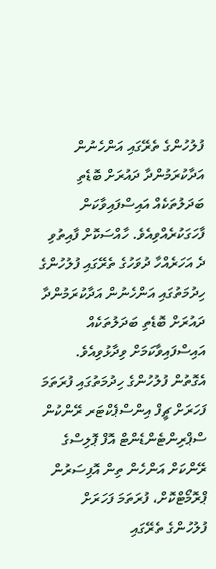ފުލުހުންގެ ތެރޭގައި އަންހެނުން އަދާކުރަމުންދާ ދައުރަށް ބޮޑެތި ބަދަލުތަކެއް އައިސްފައިވާކަން ފާހަގަކުރެއްވިއެވެ. ހާއްސަކޮށް ފާއިތުވި ދެ އަހަރެއްހާ ދުވަހުގެ ތެރޭގައި ފުލުހުންގެ ހިދުމަތުގައި އަންހެނުން އަދާކުރަމުންދާ ދައުރަށް ބޮޑެތި ބަދަލުތަކެއް އައިސްފައިވާކަމަށް ވިދާޅުވިއެވެ.
އެގޮތުން ފުލުހުންގެ ހިދުމަތުގައި ފުރަތަމަ ފަހަރަށް ޗީފް އިންސްޕެކްޓަރ ރޭންކުން ސްޕްރިންޓެންޑެންޓް އޮފް ޕޮލިސްގެ ރޭންކަށް އަންހެން ތިން އޮފިސަރުން ޕްރޮމޯޓްކޮށް، ފުރަތަމަ ފަހަރަށް ފުލުހުންގެ ތެރޭގައި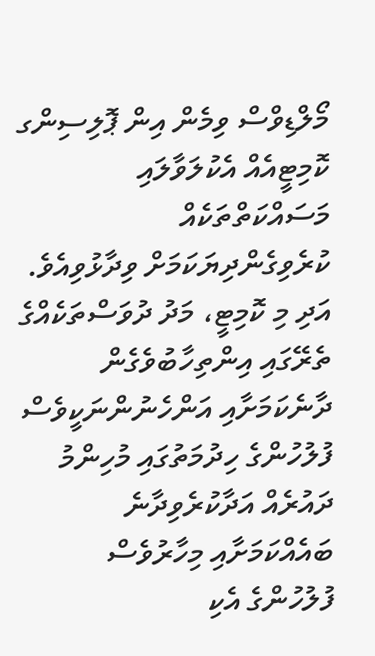މޯލްޑިވްސް ވިމެން އިން ޕޮލިސިންގ ކޮމިޓީއެއް އެކުލަވާލައި މަސައްކަތްތަކެއް ކުރެވިގެންދިޔަކަމަށް ވިދާޅުވިއެވެ. އަދި މި ކޮމިޓީ، މަދު ދުވަސްތަކެއްގެ ތެރޭގައި އިންތިހާބުވެގެން ދާނެކަމަށާއި އަންހެނުންނަކީވެސް ފުލުހުންގެ ހިދުމަތުގައި މުހިންމު ދައުރެއް އަދާކުރެވިދާނެ ބައެއްކަމަށާއި މިހާރުވެސް ފުލުހުންގެ އެކި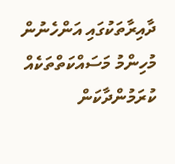ދާއިރާތަކުގައި އަންހެނުން މުހިންމު މަސައްކަތްތަކެއް ކުރަމުންދާކަން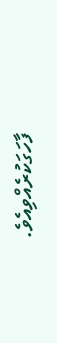ފާހަގަކުރެއްވިއެވެ.